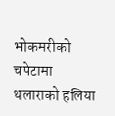भोकमरीको चपेटामा थलाराको हलिया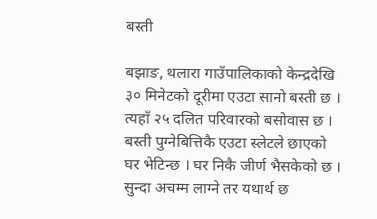बस्ती

बझाङ, थलारा गाउँपालिकाको केन्द्रदेखि ३० मिनेटको दूरीमा एउटा सानो बस्ती छ । त्यहाँ २५ दलित परिवारको बसोवास छ । बस्ती पुग्नेबित्तिकै एउटा स्लेटले छाएको घर भेटिन्छ । घर निकै जीर्ण भैसकेको छ । सुन्दा अचम्म लाग्ने तर यथार्थ छ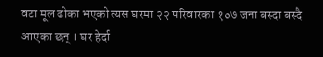वटा मूल ढोका भएको त्यस घरमा २२ परिवारका १०७ जना बस्दा बस्दै आएका छन् । घर हेर्दा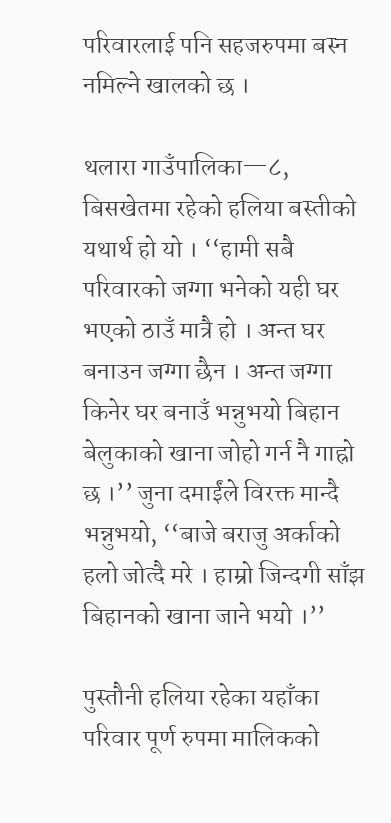परिवारलाई पनि सहजरुपमा बस्न नमिल्ने खालको छ ।

थलारा गाउँपालिका—८, बिसखेतमा रहेको हलिया बस्तीको यथार्थ हो यो । ‘‘हामी सबै परिवारको जग्गा भनेको यही घर भएको ठाउँ मात्रै हो । अन्त घर बनाउन जग्गा छैन । अन्त जग्गा किनेर घर बनाउँ भन्नुभयो बिहान बेलुकाको खाना जोहो गर्न नै गाह्रो छ ।’’ जुना दमाईंले विरक्त मान्दै भन्नुभयो, ‘‘बाजे बराजु अर्काको हलो जोत्दै मरे । हाम्रो जिन्दगी साँझ बिहानको खाना जाने भयो ।’’

पुस्तौनी हलिया रहेका यहाँका परिवार पूर्ण रुपमा मालिकको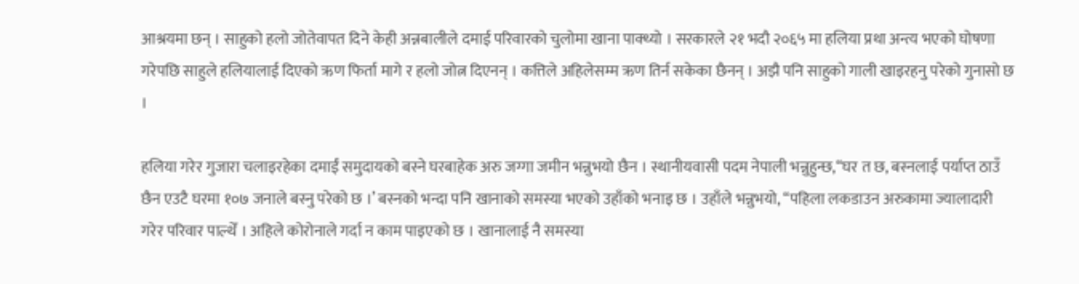आश्रयमा छन् । साहुको हलो जोतेवापत दिने केही अन्नबालीले दमाई परिवारको चुलोमा खाना पाक्थ्यो । सरकारले २१ भदौ २०६५ मा हलिया प्रथा अन्त्य भएको घोषणा गरेपछि साहुले हलियालाई दिएको ऋण फिर्ता मागे र हलो जोत्न दिएनन् । कत्तिले अहिलेसम्म ऋण तिर्न सकेका छैनन् । अझै पनि साहुको गाली खाइरहनु परेको गुनासो छ ।

हलिया गरेर गुजारा चलाइरहेका दमाईं समुदायको बस्ने घरबाहेक अरु जग्गा जमीन भन्नुभयो छैन । स्थानीयवासी पदम नेपाली भन्नुहुन्छ,‘‘घर त छ, बस्नलाई पर्याप्त ठाउँ छैन एउटै घरमा १०७ जनाले बस्नु परेको छ ।’ बस्नको भन्दा पनि खानाको समस्या भएको उहाँको भनाइ छ । उहाँले भन्नुभयो, ‘‘पहिला लकडाउन अरुकामा ज्यालादारी गरेर परिवार पाल्थेँ । अहिले कोरोनाले गर्दा न काम पाइएको छ । खानालाई नै समस्या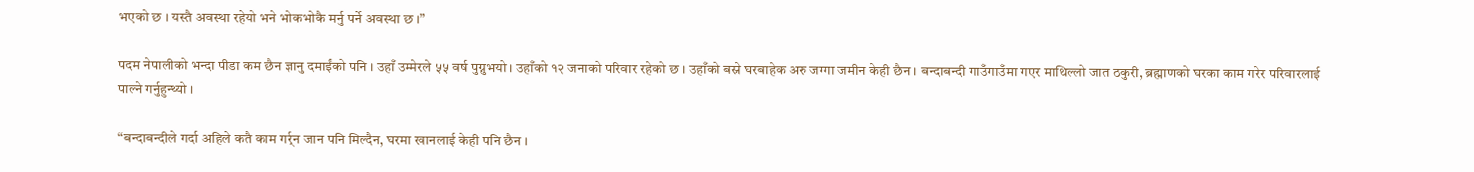भएको छ । यस्तै अवस्था रहेयो भने भोकभोकै मर्नु पर्ने अवस्था छ ।”

पदम नेपालीको भन्दा पीडा कम छैन ज्ञानु दमाईंको पनि । उहाँ उम्मेरले ५५ वर्ष पुग्नुभयो । उहाँको १२ जनाको परिवार रहेको छ । उहाँको बस्ने घरबाहेक अरु जग्गा जमीन केही छैन । बन्दाबन्दी गाउँगाउँमा गएर माथिल्लो जात ठकुरी, ब्रह्माणको घरका काम गरेर परिवारलाई पाल्ने गर्नुहुन्थ्यो ।

“बन्दाबन्दीले गर्दा अहिले कतै काम गर्र्न जान पनि मिल्दैन, घरमा खानलाई केही पनि छैन ।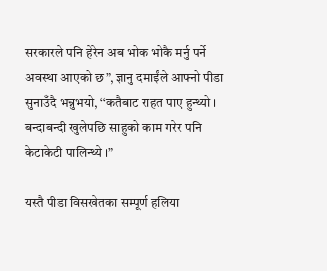सरकारले पनि हेरेन अब भोक भोकै मर्नु पर्ने अवस्था आएको छ”, ज्ञानु दमाईंले आफ्नो पीडा सुनाउँदै भन्नुभयो, ‘‘कतैबाट राहत पाए हुन्थ्यो । बन्दाबन्दी खुलेपछि साहुको काम गरेर पनि केटाकेटी पालिन्थ्ये ।”

यस्तै पीडा विसखेतका सम्पूर्ण हलिया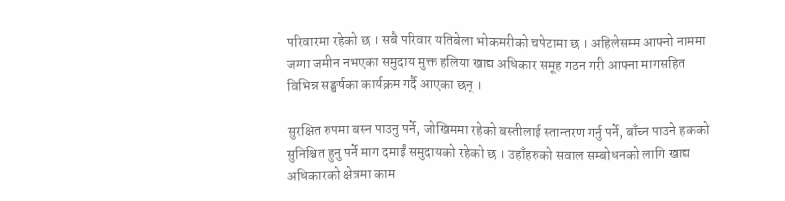परिवारमा रहेको छ । सबै परिवार यतिबेला भोकमरीको चपेटामा छ । अहिलेसम्म आफ्नो नाममा जग्गा जमीन नभएका समुदाय मुक्त हलिया खाद्य अधिकार समूह गठन गरी आफ्ना मागसहित विभिन्न सङ्घर्षका कार्यक्रम गर्दै आएका छन् ।

सुरक्षित रुपमा बस्न पाउनु पर्ने, जोखिममा रहेको बस्तीलाई स्तान्तरण गर्नु पर्ने, बाँच्न पाउने हकको सुनिश्चित हुनु पर्ने माग दमाईं समुदायको रहेको छ । उहाँहरुको सवाल सम्बोधनको लागि खाद्य अधिकारको क्षेत्रमा काम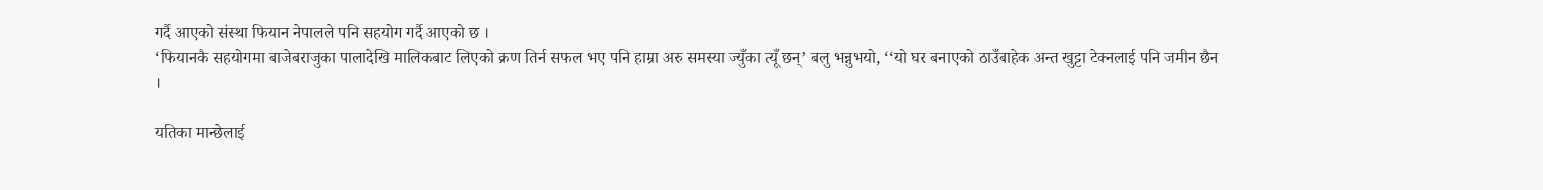गर्दै आएको संस्था फियान नेपालले पनि सहयोग गर्दै आएको छ ।
‘फियानकै सहयोगमा बाजेबराजुका पालादेखि मालिकबाट लिएको क्रण तिर्न सफल भए पनि हाम्रा अरु समस्या ज्युँका त्यूँ छन्’ बलु भन्नुभयो, ‘‘यो घर बनाएको ठाउँबाहेक अन्त खुट्टा टेक्नलाई पनि जमीन छैन ।

यतिका मान्छेलाई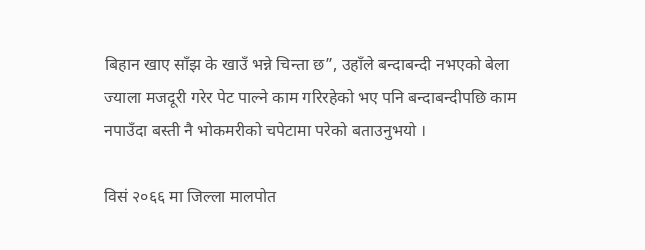बिहान खाए साँझ के खाउँ भन्ने चिन्ता छ”, उहाँले बन्दाबन्दी नभएको बेला ज्याला मजदूरी गरेर पेट पाल्ने काम गरिरहेको भए पनि बन्दाबन्दीपछि काम नपाउँदा बस्ती नै भोकमरीको चपेटामा परेको बताउनुभयो ।

विसं २०६६ मा जिल्ला मालपोत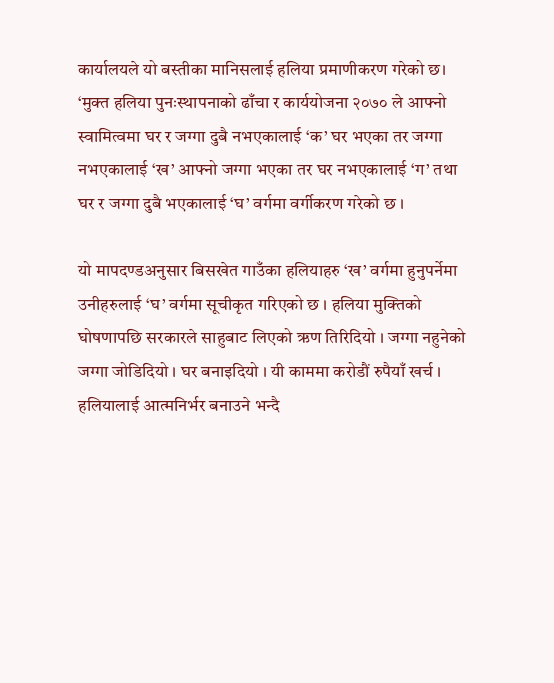कार्यालयले यो बस्तीका मानिसलाई हलिया प्रमाणीकरण गरेको छ। ‘मुक्त हलिया पुनःस्थापनाको ढाँचा र कार्ययोजना २०७० ले आफ्नो स्वामित्वमा घर र जग्गा दुबै नभएकालाई ‘क’ घर भएका तर जग्गा नभएकालाई ‘ख’ आफ्नो जग्गा भएका तर घर नभएकालाई ‘ग’ तथा घर र जग्गा दुबै भएकालाई ‘घ’ वर्गमा वर्गीकरण गरेको छ ।

यो मापदण्डअनुसार बिसखेत गाउँका हलियाहरु ‘ख’ वर्गमा हुनुपर्नेमा उनीहरुलाई ‘घ’ वर्गमा सूचीकृत गरिएको छ । हलिया मुक्तिको घोषणापछि सरकारले साहुबाट लिएको ऋण तिरिदियो । जग्गा नहुनेको जग्गा जोडिदियो । घर बनाइदियो । यी काममा करोडौं रुपैयाँ खर्च । हलियालाई आत्मनिर्भर बनाउने भन्दै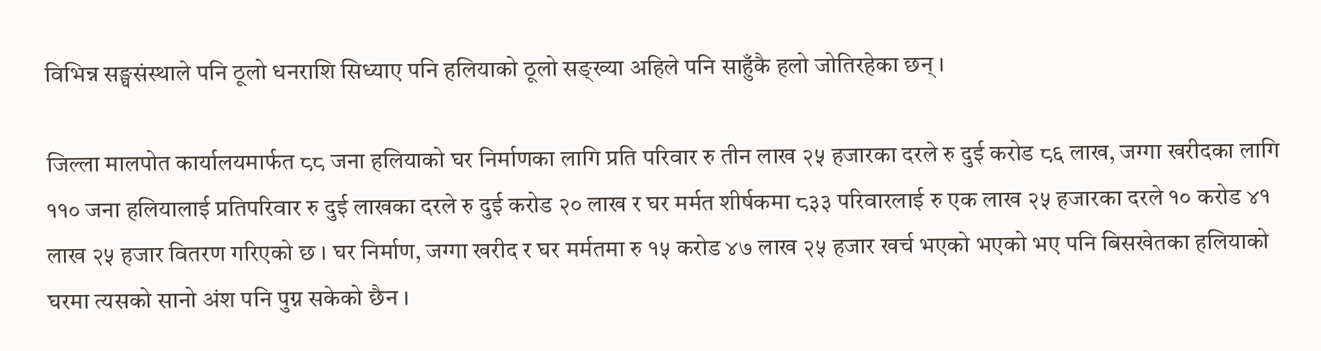विभिन्न सङ्घसंस्थाले पनि ठूलो धनराशि सिध्याए पनि हलियाको ठूलो सङ्ख्या अहिले पनि साहुँकै हलो जोतिरहेका छन् ।

जिल्ला मालपोत कार्यालयमार्फत ८८ जना हलियाको घर निर्माणका लागि प्रति परिवार रु तीन लाख २५ हजारका दरले रु दुई करोड ८६ लाख, जग्गा खरीदका लागि ११० जना हलियालाई प्रतिपरिवार रु दुई लाखका दरले रु दुई करोड २० लाख र घर मर्मत शीर्षकमा ८३३ परिवारलाई रु एक लाख २५ हजारका दरले १० करोड ४१ लाख २५ हजार वितरण गरिएको छ । घर निर्माण, जग्गा खरीद र घर मर्मतमा रु १५ करोड ४७ लाख २५ हजार खर्च भएको भएको भए पनि बिसखेतका हलियाको घरमा त्यसको सानो अंश पनि पुग्न सकेको छैन ।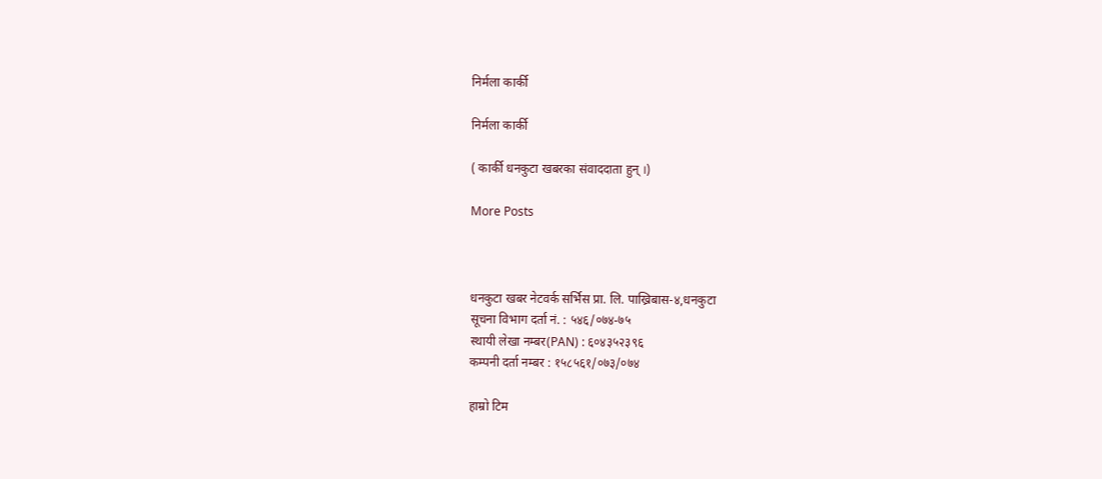निर्मला कार्की

निर्मला कार्की

( कार्की धनकुटा खबरका संवाददाता हुन् ।)

More Posts



धनकुटा खबर नेटवर्क सर्भिस प्रा. लि. पाख्रिबास-४,धनकुटा
सूचना विभाग दर्ता नं. : ५४६/०७४-७५
स्थायी लेखा नम्बर(PAN) : ६०४३५२३९६
कम्पनी दर्ता नम्बर : १५८५६१/०७३/०७४

हाम्रो टिम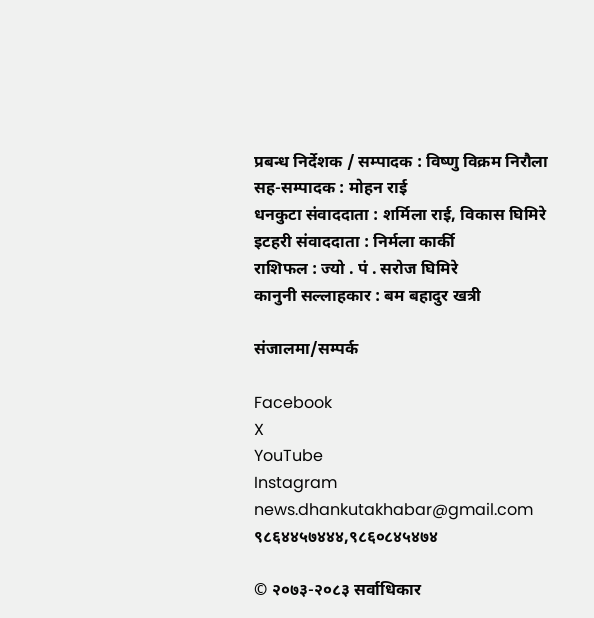प्रबन्ध निर्देशक / सम्पादक : विष्णु विक्रम निरौला
सह-सम्पादक : मोहन राई
धनकुटा संवाददाता : शर्मिला राई, विकास घिमिरे
इटहरी संवाददाता : निर्मला कार्की
राशिफल : ज्यो . पं . सरोज घिमिरे
कानुनी सल्लाहकार : बम बहादुर खत्री

संजालमा/सम्पर्क

Facebook
X
YouTube
Instagram
news.dhankutakhabar@gmail.com
९८६४४५७४४४,९८६०८४५४७४

© २०७३-२०८३ सर्वाधिकार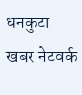धनकुटा खबर नेटवर्क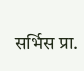सर्भिस प्रा.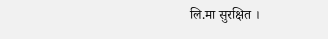लि.मा सुरक्षित ।